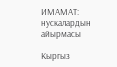ИМАМАТ: нускалардын айырмасы

Кыргыз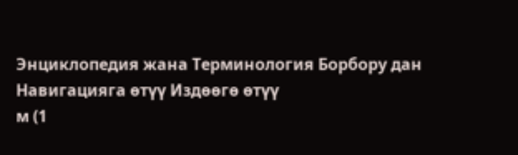Энциклопедия жана Терминология Борбору дан
Навигацияга өтүү Издөөгө өтүү
м (1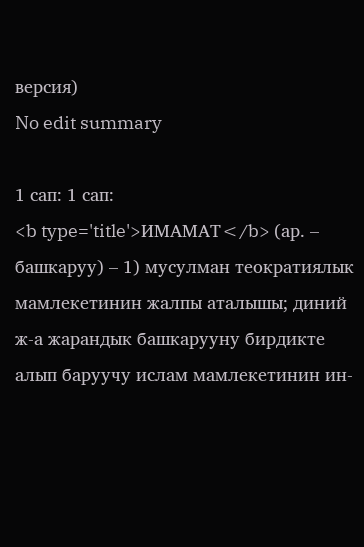версия)
No edit summary

1 сап: 1 сап:
<b type='title'>ИМАМАТ</b> (ар. – башкаруу) – 1) мусулман теократиялык мамлекетинин жалпы аталышы; диний ж-а жарандык башкарууну бирдикте алып баруучу ислам мамлекетинин ин-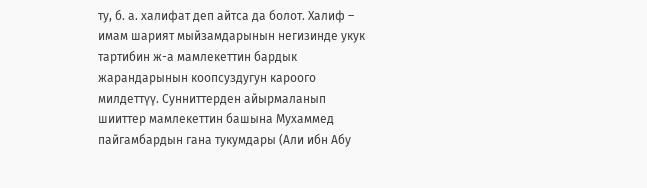ту, б. а. халифат деп айтса да болот. Халиф – имам шарият мыйзамдарынын негизинде укук тартибин ж-а мамлекеттин бардык жарандарынын коопсуздугун кароого милдеттүү. Сунниттерден айырмаланып шииттер мамлекеттин башына Мухаммед пайгамбардын гана тукумдары (Али ибн Абу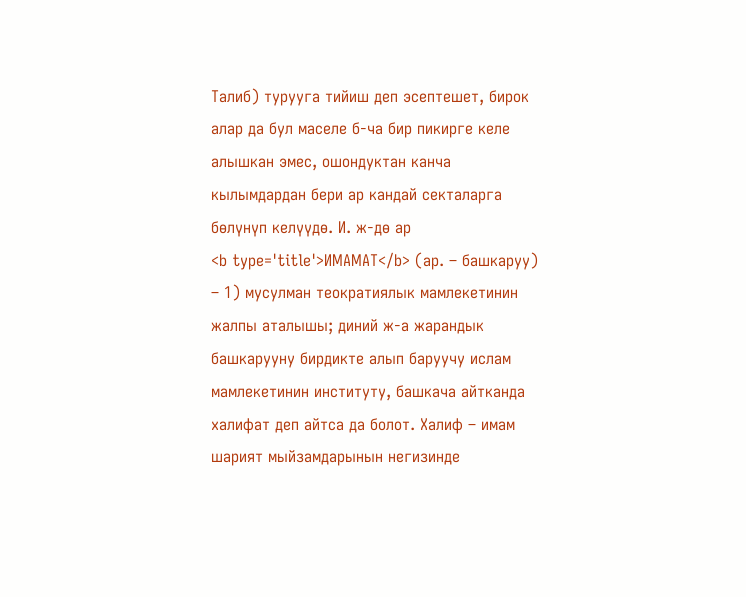Талиб) турууга тийиш деп эсептешет, бирок алар да бул маселе б-ча бир пикирге келе алышкан эмес, ошондуктан канча кылымдардан бери ар кандай секталарга бөлүнүп келүүдө. И. ж-дө ар
<b type='title'>ИМАМАТ</b> (ар. – башкаруу) – 1) мусулман теократиялык мамлекетинин жалпы аталышы; диний ж-а жарандык башкарууну бирдикте алып баруучу ислам мамлекетинин институту, башкача айтканда халифат деп айтса да болот. Халиф – имам шарият мыйзамдарынын негизинде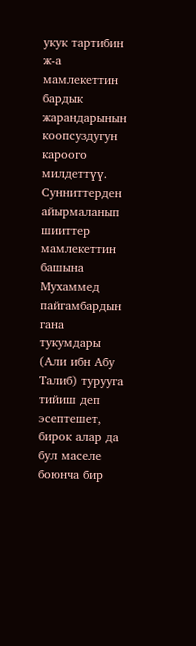укук тартибин ж-а мамлекеттин бардык жарандарынын коопсуздугун кароого милдеттүү. Сунниттерден айырмаланып шииттер мамлекеттин башына Мухаммед пайгамбардын гана тукумдары (Али ибн Абу Талиб) турууга тийиш деп эсептешет, бирок алар да бул маселе боюнча бир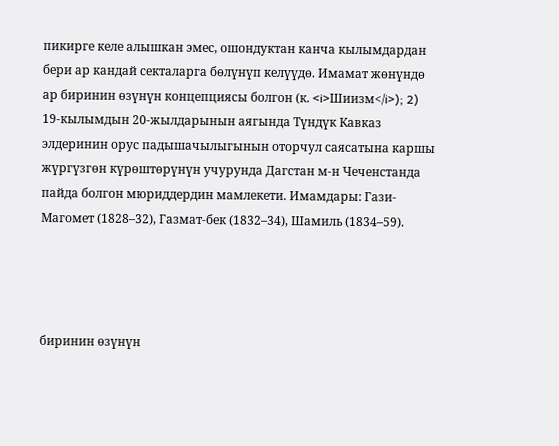пикирге келе алышкан эмес, ошондуктан канча кылымдардан бери ар кандай секталарга бөлүнүп келүүдө. Имамат жөнүндө ар биринин өзүнүн концепциясы болгон (к. <i>Шиизм</i>); 2) 19-кылымдын 20-жылдарынын аягында Түндүк Кавказ элдеринин орус падышачылыгынын оторчул саясатына каршы жүргүзгөн күрөштөрүнүн учурунда Дагстан м-н Чеченстанда пайда болгон мюриддердин мамлекети. Имамдары: Гази- Магомет (1828–32), Газмат-бек (1832–34), Шамиль (1834–59).




биринин өзүнүн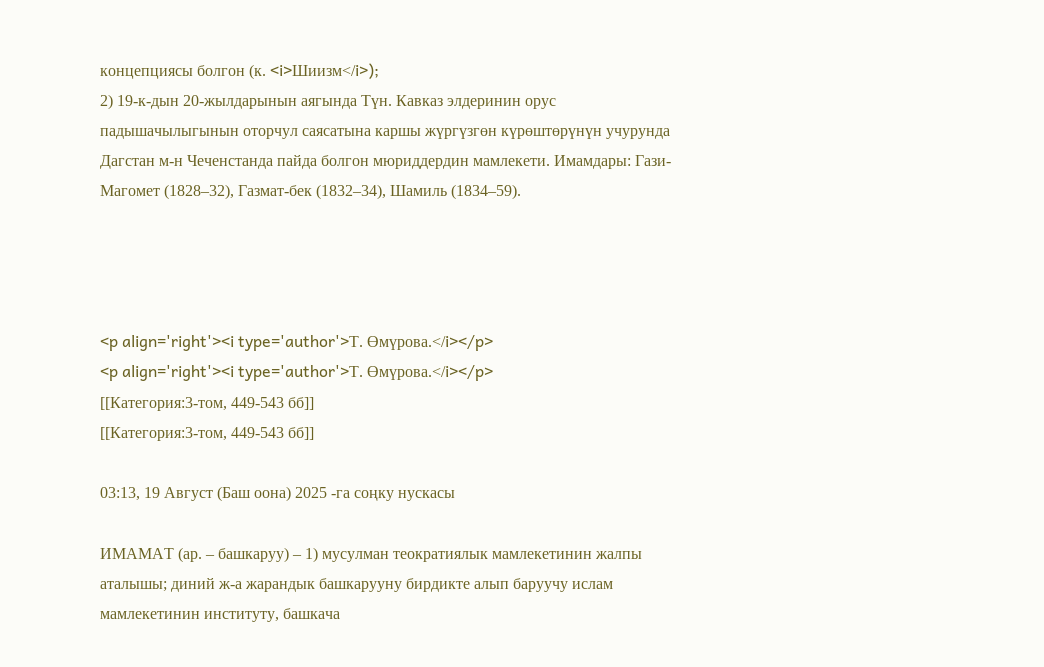концепциясы болгон (к. <i>Шиизм</i>);
2) 19-к-дын 20-жылдарынын аягында Түн. Кавказ элдеринин орус падышачылыгынын оторчул саясатына каршы жүргүзгөн күрөштөрүнүн учурунда Дагстан м-н Чеченстанда пайда болгон мюриддердин мамлекети. Имамдары: Гази- Магомет (1828–32), Газмат-бек (1832–34), Шамиль (1834–59).




<p align='right'><i type='author'>Т. Өмүрова.</i></p>
<p align='right'><i type='author'>Т. Өмүрова.</i></p>
[[Категория:3-том, 449-543 бб]]
[[Категория:3-том, 449-543 бб]]

03:13, 19 Август (Баш оона) 2025 -га соңку нускасы

ИМАМАТ (ар. – башкаруу) – 1) мусулман теократиялык мамлекетинин жалпы аталышы; диний ж-а жарандык башкарууну бирдикте алып баруучу ислам мамлекетинин институту, башкача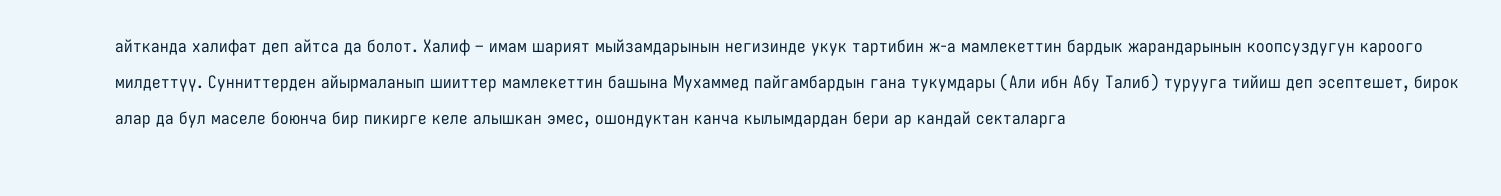айтканда халифат деп айтса да болот. Халиф – имам шарият мыйзамдарынын негизинде укук тартибин ж-а мамлекеттин бардык жарандарынын коопсуздугун кароого милдеттүү. Сунниттерден айырмаланып шииттер мамлекеттин башына Мухаммед пайгамбардын гана тукумдары (Али ибн Абу Талиб) турууга тийиш деп эсептешет, бирок алар да бул маселе боюнча бир пикирге келе алышкан эмес, ошондуктан канча кылымдардан бери ар кандай секталарга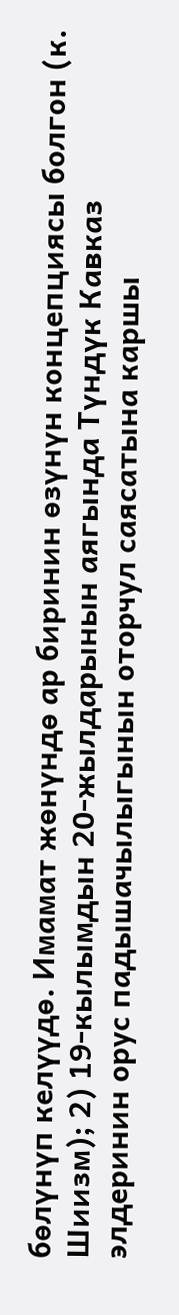бөлүнүп келүүдө. Имамат жөнүндө ар биринин өзүнүн концепциясы болгон (к. Шиизм); 2) 19-кылымдын 20-жылдарынын аягында Түндүк Кавказ элдеринин орус падышачылыгынын оторчул саясатына каршы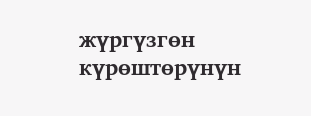жүргүзгөн күрөштөрүнүн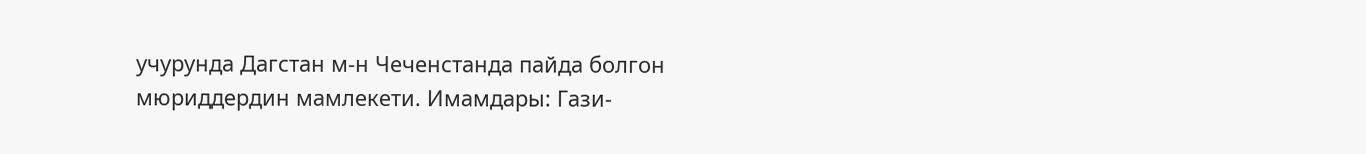учурунда Дагстан м-н Чеченстанда пайда болгон мюриддердин мамлекети. Имамдары: Гази-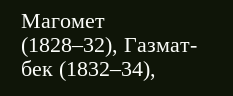Магомет (1828–32), Газмат-бек (1832–34),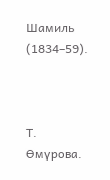Шамиль (1834–59).



Т. Өмүрова.